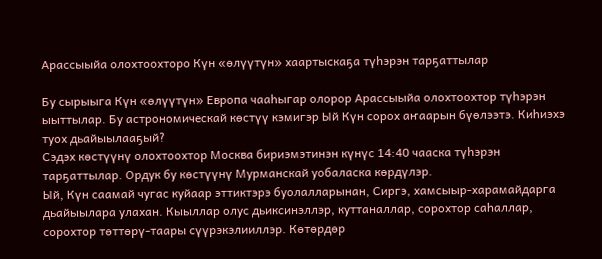Арассыыйа олохтоохторо Күн «өлүүтүн» хаартыскаҕа түһэрэн тарҕаттылар

Бу сырыыга Күн «өлүүтүн» Европа чааһыгар олорор Арассыыйа олохтоохтор түһэрэн ыыттылар. Бу астрономическай көстүү кэмигэр Ый Күн сорох аҥаарын бүөлээтэ. Киһиэхэ туох дьайыылааҕый?
Сэдэх көстүүнү олохтоохтор Москва бириэмэтинэн күнүс 14:40 чааска түһэрэн тарҕаттылар. Ордук бу көстүүнү Мурманскай уобаласка көрдүлэр.
Ый, Күн саамай чугас куйаар эттиктэрэ буолалларынан, Сиргэ, хамсыыр-харамайдарга дьайыылара улахан. Кыыллар олус дьиксинэллэр, куттаналлар, сорохтор саһаллар, сорохтор төттөрү-таары сүүрэкэлииллэр. Көтөрдөр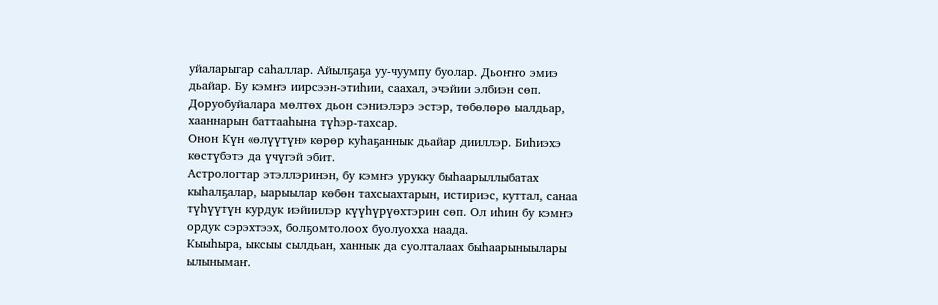уйаларыгар саһаллар. Айылҕаҕа уу-чуумпу буолар. Дьоҥҥо эмиэ дьайар. Бу кэмҥэ иирсээн-этиһии, саахал, эчэйии элбиэн сөп.
Доруобуйалара мөлтөх дьон сэниэлэрэ эстэр, төбөлөрө ыалдьар, хааннарын баттааһына түһэр-тахсар.
Онон Күн «өлүүтүн» көрөр куһаҕаннык дьайар дииллэр. Биһиэхэ көстүбэтэ да үчүгэй эбит.
Астрологтар этэллэринэн, бу кэмҥэ урукку быһаарыллыбатах кыһалҕалар, ыарыылар көбөн тахсыахтарын, истириэс, куттал, санаа түһүүтүн курдук иэйиилэр күүһүрүөхтэрин сөп. Ол иһин бу кэмҥэ ордук сэрэхтээх, болҕомтолоох буолуохха наада.
Кыыһыра, ыксыы сылдьан, ханнык да суолталаах быһаарыныылары ылынымаҥ.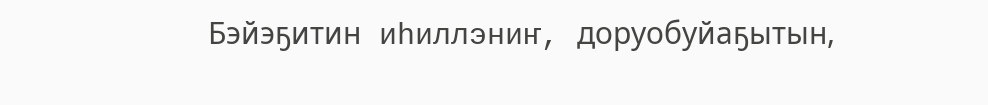Бэйэҕитин иһиллэниҥ, доруобуйаҕытын,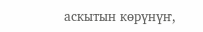аскытын көрүнүҥ,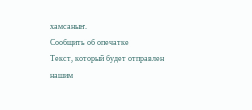хамсаныҥ.
Сообщить об опечатке
Текст, который будет отправлен нашим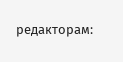редакторам: